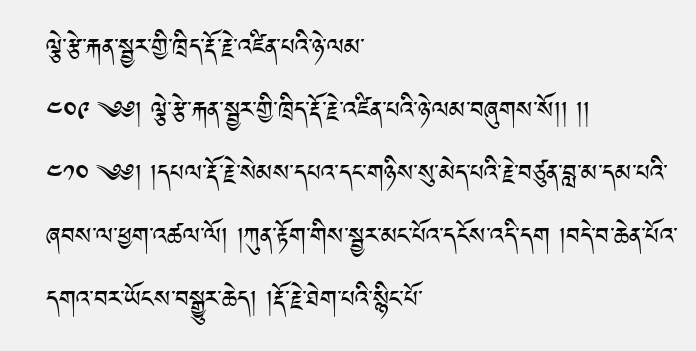ལྕེ་རྩེ་རྐན་སྦྱར་གྱི་ཁྲིད་རྡོ་རྗེ་འཛིན་པའི་ཉེ་ལམ་
༤༠༩ ༄༅། ལྕེ་རྩེ་རྐན་སྦྱར་གྱི་ཁྲིད་རྡོ་རྗེ་འཛིན་པའི་ཉེ་ལམ་བཞུགས་སོ།། །།
༤༡༠ ༄༅། །དཔལ་རྡོ་རྗེ་སེམས་དཔའ་དང་གཉིས་སུ་མེད་པའི་རྗེ་བཙུན་བླ་མ་དམ་པའི་ཞབས་ལ་ཕྱག་འཚལ་ལོ། །ཀུན་རྟོག་གིས་སྦྱར་མང་པོའ་དངོས་འདི་དག །བདེ་བ་ཆེན་པོའ་དགའ་བར་ཡོངས་བསྒྱུར་ཆེད། །རྡོ་རྗེ་ཐེག་པའི་སྙིང་པོ་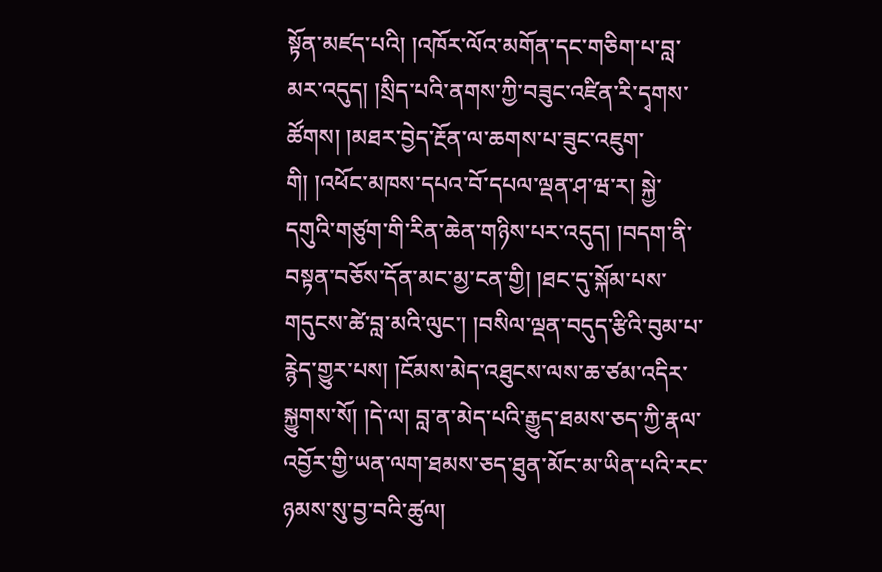སྟོན་མཛད་པའི། །འཁོར་ལོའ་མགོན་དང་གཅིག་པ་བླ་མར་འདུད། །སྲིད་པའི་ནགས་ཀྱི་བཟུང་འཛིན་རི་དྭགས་ཚོགས། །མཐར་བྱེད་རྔོན་ལ་ཆགས་པ་ཟུང་འཇུག་གི། །འཕོང་མཁས་དཔའ་བོ་དཔལ་ལྡན་ཤ་ཝ་ར། སྐྱེ་དགུའི་གཙུག་གི་རིན་ཆེན་གཉིས་པར་འདུད། །བདག་ནི་བསྟན་བཅོས་དོན་མང་མྱ་ངན་གྱི། །ཐང་དུ་སྐོམ་པས་གདུངས་ཚེ་བླ་མའི་ལུང་། །བསིལ་ལྡན་བདུད་རྩིའི་བུམ་པ་རྙེད་གྱུར་པས། །ངོམས་མེད་འཐུངས་ལས་ཆ་ཙམ་འདིར་སྐྱུགས་སོ། །དེ་ལ། བླ་ན་མེད་པའི་རྒྱུད་ཐམས་ཅད་ཀྱི་རྣལ་འབྱོར་གྱི་ཡན་ལག་ཐམས་ཅད་ཐུན་མོང་མ་ཡིན་པའི་རང་ཉམས་སུ་བྱ་བའི་ཚུལ།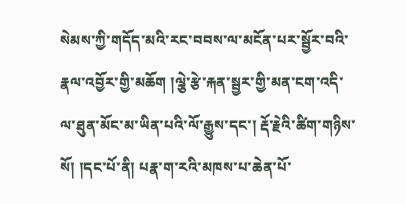སེམས་ཀྱི་གདོད་མའི་རང་བབས་ལ་མངོན་པར་སྦྱོར་བའི་རྣལ་འབྱོར་གྱི་མཆོག །ལྕེ་རྩེ་རྐན་སྦྱར་གྱི་མན་ངག་འདི་ལ་ཐུན་མོང་མ་ཡིན་པའི་ལོ་རྒྱུས་དང་། རྡོ་རྗེའི་ཚིག་གཉིས་སོ། །དང་པོ་ནི། པརྣ་ག་རའི་མཁས་པ་ཆེན་པོ་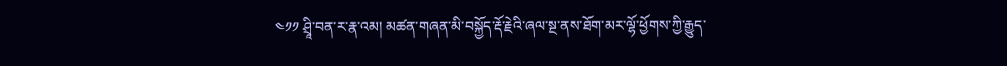༤༡༡ ཤྲཱི་བན་ར་རྣ་འམ། མཚན་གཞན་མི་བསྐྱོད་རྡོ་རྗེའི་ཞལ་སྔ་ནས་ཐོག་མར་ལྷོ་ཕྱོགས་ཀྱི་རྒྱུད་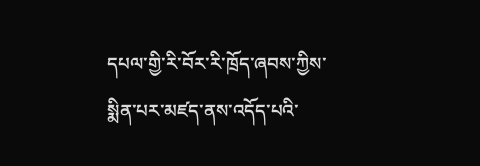དཔལ་གྱི་རི་བོར་རི་ཁྲོད་ཞབས་ཀྱིས་སྨིན་པར་མཛད་ནས་འདོད་པའི་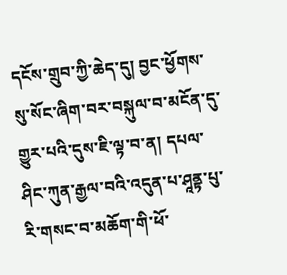དངོས་གྲུབ་ཀྱི་ཆེད་དུ། བྱང་ཕྱོགས་སུ་སོང་ཞིག་བར་བསྐུལ་བ་མངོན་དུ་གྱུར་པའི་དུས་ཇི་ལྟ་བ་ན། དཔལ་ཤིང་ཀུན་རྒྱལ་བའི་འདུན་པ་ཤཱནྟ་པུ་རི་གསང་བ་མཆོག་གི་ཕོ་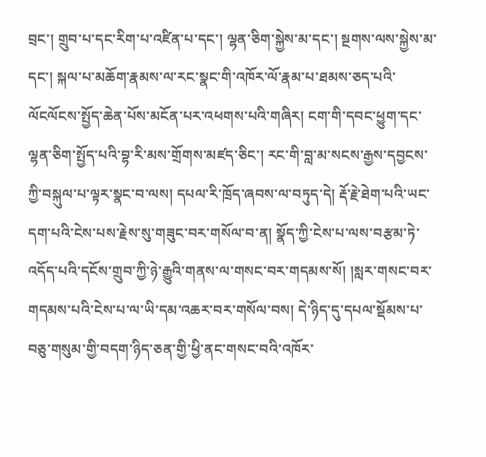བྲང་། གྲུབ་པ་དང་རིག་པ་འཛིན་པ་དང་། ལྷན་ཅིག་སྐྱེས་མ་དང་། སྔགས་ལས་སྐྱེས་མ་དང་། སྐལ་པ་མཆོག་རྣམས་ལ་རང་སྣང་གི་འཁོར་ལོ་རྣམ་པ་ཐམས་ཅད་པའི་ལོངལོངས་སྤྱོད་ཆེན་པོས་མངོན་པར་འཕགས་པའི་གཞིར། ངག་གི་དབང་ཕྱུག་དང་ལྷན་ཅིག་སྤྱོད་པའི་བྷ་རི་མས་གྲོགས་མཛད་ཅིང་། རང་གི་བླ་མ་སངས་རྒྱས་དབྱངས་ཀྱི་བསྐུལ་པ་ལྟར་སྣང་བ་ལས། དཔལ་རི་ཁྲོད་ཞབས་ལ་བཏུད་དེ། རྡོ་རྗེ་ཐེག་པའི་ཡང་དག་པའི་ངེས་པས་རྗེས་སུ་གཟུང་བར་གསོལ་བ་ན། སྣོད་ཀྱི་ངེས་པ་ལས་བརྩམ་ཏེ་འདོད་པའི་དངོས་གྲུབ་ཀྱི་ཉེ་རྒྱུའི་གནས་ལ་གསང་བར་གདམས་སོ། །སླར་གསང་བར་གདམས་པའི་ངེས་པ་ལ་ཡི་དམ་འཆར་བར་གསོལ་བས། དེ་ཉིད་དུ་དཔལ་སྡོམས་པ་བཅུ་གསུམ་གྱི་བདག་ཉིད་ཅན་གྱི་ཕྱི་ནང་གསང་བའི་འཁོར་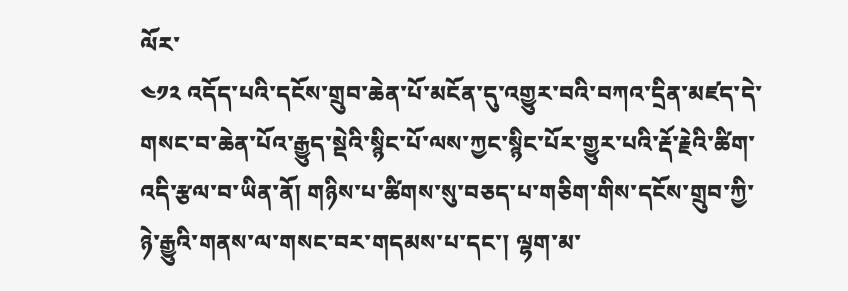ལོར་
༤༡༢ འདོད་པའི་དངོས་གྲུབ་ཆེན་པོ་མངོན་དུ་འགྱུར་བའི་བཀའ་དྲིན་མཛད་དེ་གསང་བ་ཆེན་པོའ་རྒྱུད་སྡེའི་སྙིང་པོ་ལས་ཀྱང་སྙིང་པོར་གྱུར་པའི་རྡོ་རྗེའི་ཚིག་འདི་རྩལ་བ་ཡིན་ནོ། གཉིས་པ་ཚིགས་སུ་བཅད་པ་གཅིག་གིས་དངོས་གྲུབ་ཀྱི་ཉེ་རྒྱུའི་གནས་ལ་གསང་བར་གདམས་པ་དང་། ལྷག་མ་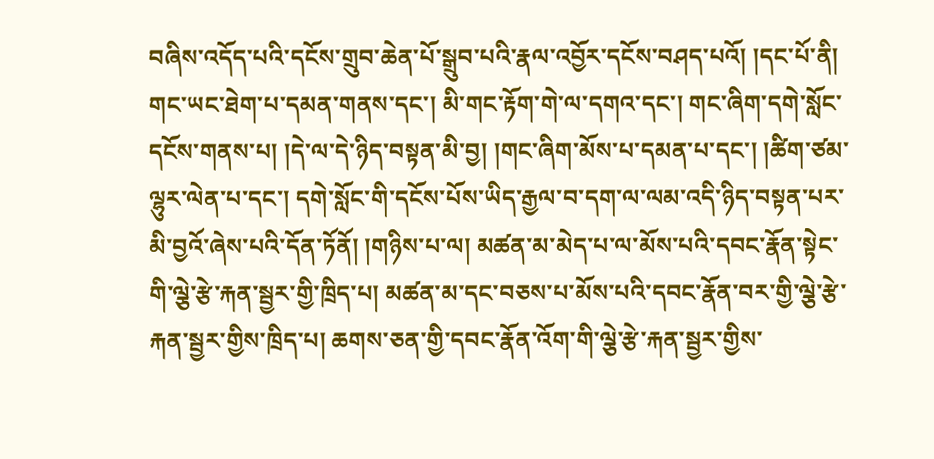བཞིས་འདོད་པའི་དངོས་གྲུབ་ཆེན་པོ་སྒྲུབ་པའི་རྣལ་འབྱོར་དངོས་བཤད་པའོ། །དང་པོ་ནི། གང་ཡང་ཐེག་པ་དམན་གནས་དང་། མི་གང་རྟོག་གེ་ལ་དགའ་དང་། གང་ཞིག་དགེ་སློང་དངོས་གནས་པ། །དེ་ལ་དེ་ཉིད་བསྟན་མི་བྱ། །གང་ཞིག་མོས་པ་དམན་པ་དང་། །ཚིག་ཙམ་ལྷུར་ལེན་པ་དང་། དགེ་སློང་གི་དངོས་པོས་ཡིད་རྒྱལ་བ་དག་ལ་ལམ་འདི་ཉིད་བསྟན་པར་མི་བྱའོ་ཞེས་པའི་དོན་ཏོནོ། །གཉིས་པ་ལ། མཚན་མ་མེད་པ་ལ་མོས་པའི་དབང་རྣོན་སྟེང་གི་ལྕེ་རྩེ་རྐན་སྦྱར་གྱི་ཁྲིད་པ། མཚན་མ་དང་བཅས་པ་མོས་པའི་དབང་རྣོན་བར་གྱི་ལྕེ་རྩེ་རྐན་སྦྱར་གྱིས་ཁྲིད་པ། ཆགས་ཅན་གྱི་དབང་རྣོན་འོག་གི་ལྕེ་རྩེ་རྐན་སྦྱར་གྱིས་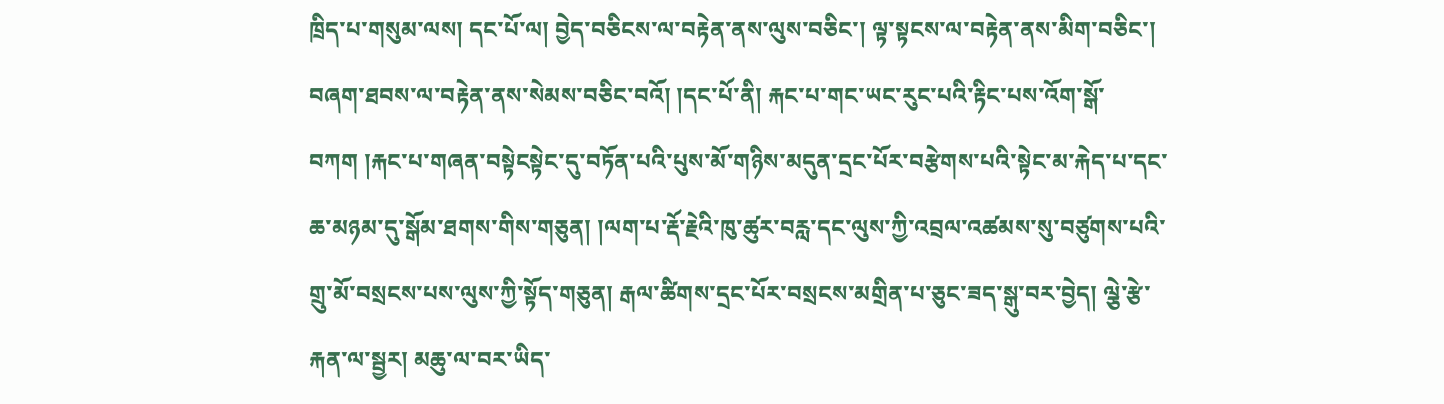ཁྲིད་པ་གསུམ་ལས། དང་པོ་ལ། བྱེད་བཅིངས་ལ་བརྟེན་ནས་ལུས་བཅིང་། ལྟ་སྟངས་ལ་བརྟེན་ནས་མིག་བཅིང་། བཞག་ཐབས་ལ་བརྟེན་ནས་སེམས་བཅིང་བའོ། །དང་པོ་ནི། རྐང་པ་གང་ཡང་རུང་པའི་རྟིང་པས་འོག་སྒོ་བཀག །རྐང་པ་གཞན་བསྟེངསྟེང་དུ་བཏོན་པའི་པུས་མོ་གཉིས་མདུན་དྲང་པོར་བརྩེགས་པའི་སྟེང་མ་རྐེད་པ་དང་ཆ་མཉམ་དུ་སྒོམ་ཐགས་གིས་གཅུན། །ལག་པ་རྡོ་རྗེའི་ཁུ་ཚུར་བརླ་དང་ལུས་ཀྱི་འབྲལ་འཚམས་སུ་བཙུགས་པའི་གྲུ་མོ་བསྲངས་པས་ལུས་ཀྱི་སྟོད་གཅུན། རྒལ་ཚིགས་དྲང་པོར་བསྲངས་མགྲིན་པ་ཅུང་ཟད་སྒུ་བར་བྱེད། ལྕེ་རྩེ་རྐན་ལ་སྦྱར། མཆུ་ལ་བར་ཡིད་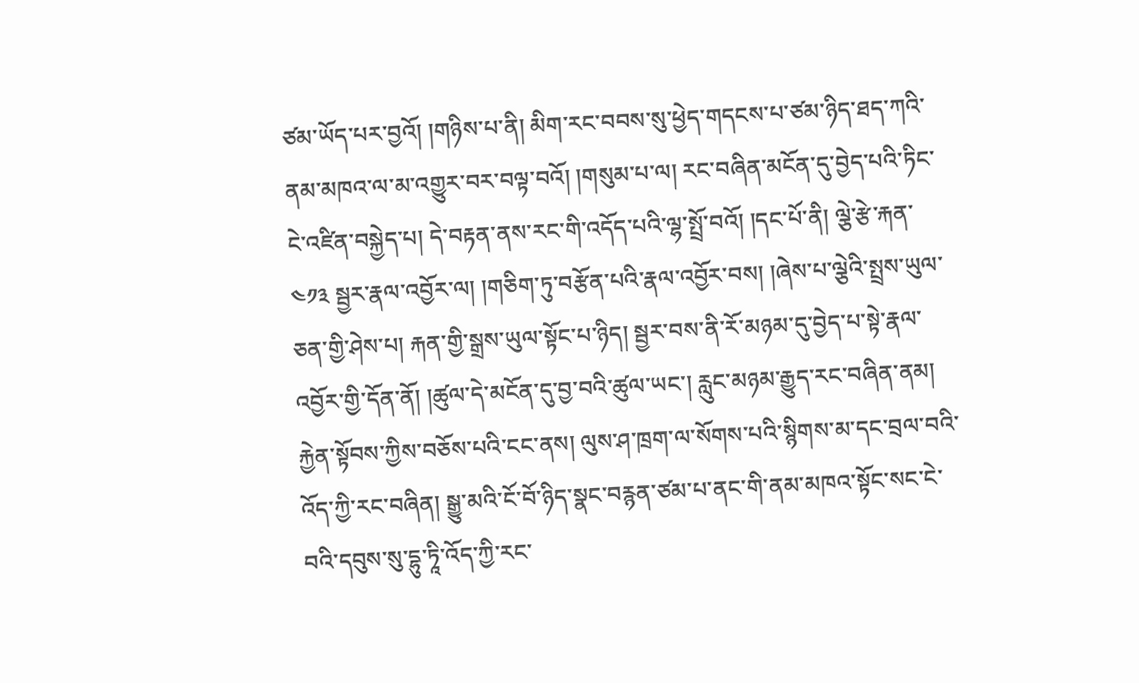ཙམ་ཡོད་པར་བྱའོ། །གཉིས་པ་ནི། མིག་རང་བབས་སུ་ཕྱེད་གདངས་པ་ཙམ་ཉིད་ཐད་ཀའི་ནམ་མཁའ་ལ་མ་འགྱུར་བར་བལྟ་བའོ། །གསུམ་པ་ལ། རང་བཞིན་མངོན་དུ་བྱེད་པའི་ཏིང་ངེ་འཛིན་བསྐྱེད་པ། དེ་བརྟན་ནས་རང་གི་འདོད་པའི་ལྷ་སྤྲོ་བའོ། །དང་པོ་ནི། ལྕེ་རྩེ་རྐན་
༤༡༣ སྦྱར་རྣལ་འབྱོར་ལ། །གཅིག་ཏུ་བརྩོན་པའི་རྣལ་འབྱོར་བས། །ཞེས་པ་ལྕེའི་སྤྲས་ཡུལ་ཅན་གྱི་ཤེས་པ། རྐན་གྱི་སྒྲས་ཡུལ་སྟོང་པ་ཉིད། སྦྱར་བས་ནི་རོ་མཉམ་དུ་བྱེད་པ་སྟེ་རྣལ་འབྱོར་གྱི་དོན་ནོ། །ཚུལ་དེ་མངོན་དུ་བྱ་བའི་ཚུལ་ཡང་། རླུང་མཉམ་རྒྱུད་རང་བཞིན་ནམ། རྐྱེན་སྟོབས་ཀྱིས་བཅོས་པའི་ངང་ནས། ལུས་ཤ་ཁྲག་ལ་སོགས་པའི་སྙིགས་མ་དང་བྲལ་བའི་འོད་ཀྱི་རང་བཞིན། སྒྱུ་མའི་ངོ་བོ་ཉིད་སྣང་བརྙན་ཙམ་པ་ནང་གི་ནམ་མཁའ་སྟོང་སང་ངེ་བའི་དབུས་སུ་དྷུ་ཏཱི་འོད་ཀྱི་རང་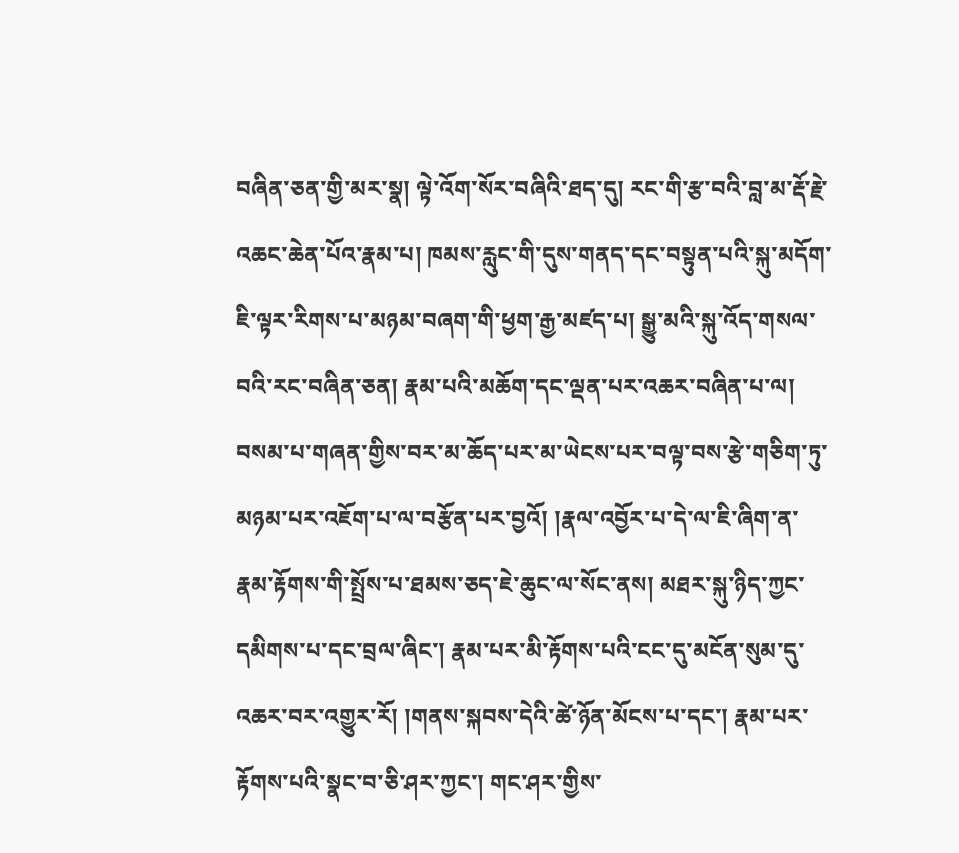བཞིན་ཅན་གྱི་མར་སྣ། ལྟེ་འོག་སོར་བཞིའི་ཐད་དུ། རང་གི་རྩ་བའི་བླ་མ་རྡོ་རྗེ་འཆང་ཆེན་པོའ་རྣམ་པ། ཁམས་རླུང་གི་དུས་གནད་དང་བསྟུན་པའི་སྐུ་མདོག་ཇི་ལྟར་རིགས་པ་མཉམ་བཞག་གི་ཕྱག་རྒྱ་མཛད་པ། སྒྱུ་མའི་སྐུ་འོད་གསལ་བའི་རང་བཞིན་ཅན། རྣམ་པའི་མཆོག་དང་ལྡན་པར་འཆར་བཞིན་པ་ལ། བསམ་པ་གཞན་གྱིས་བར་མ་ཆོད་པར་མ་ཡེངས་པར་བལྟ་བས་རྩེ་གཅིག་ཏུ་མཉམ་པར་འཇོག་པ་ལ་བརྩོན་པར་བྱའོ། །རྣལ་འབྱོར་པ་དེ་ལ་ཇི་ཞིག་ན་རྣམ་རྟོགས་གི་སྤྲོས་པ་ཐམས་ཅད་ཇེ་ཆུང་ལ་སོང་ནས། མཐར་སྐུ་ཉིད་ཀྱང་དམིགས་པ་དང་བྲལ་ཞིང་། རྣམ་པར་མི་རྟོགས་པའི་ངང་དུ་མངོན་སུམ་དུ་འཆར་བར་འགྱུར་རོ། །གནས་སྐབས་དེའི་ཚེ་ཉོན་མོངས་པ་དང་། རྣམ་པར་རྟོགས་པའི་སྣང་བ་ཅི་ཤར་ཀྱང་། གང་ཤར་གྱིས་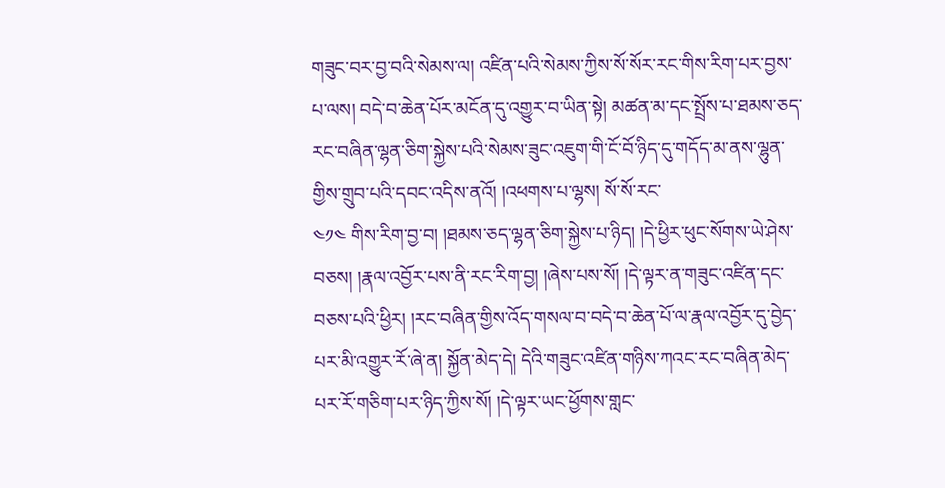གཟུང་བར་བྱ་བའི་སེམས་ལ། འཛིན་པའི་སེམས་ཀྱིས་སོ་སོར་རང་གིས་རིག་པར་བྱས་པ་ལས། བདེ་བ་ཆེན་པོར་མངོན་དུ་འགྱུར་བ་ཡིན་སྟེ། མཚན་མ་དང་སྤྲོས་པ་ཐམས་ཅད་རང་བཞིན་ལྷན་ཅིག་སྐྱེས་པའི་སེམས་ཟུང་འཇུག་གི་ངོ་བོ་ཉིད་དུ་གདོད་མ་ནས་ལྷུན་གྱིས་གྲུབ་པའི་དབང་འདིས་ནའོ། །འཕགས་པ་ལྷས། སོ་སོ་རང་
༤༡༤ གིས་རིག་བྱ་བ། །ཐམས་ཅད་ལྷན་ཅིག་སྐྱེས་པ་ཉིད། །དེ་ཕྱིར་ཕུང་སོགས་ཡེ་ཤེས་བཅས། །རྣལ་འབྱོར་པས་ནི་རང་རིག་བྱ། །ཞེས་པས་སོ། །དེ་ལྟར་ན་གཟུང་འཛིན་དང་བཅས་པའི་ཕྱིར། །རང་བཞིན་གྱིས་འོད་གསལ་བ་བདེ་བ་ཆེན་པོ་ལ་རྣལ་འབྱོར་དུ་བྱེད་པར་མི་འགྱུར་རོ་ཞེ་ན། སྐྱོན་མེད་དེ། དེའི་གཟུང་འཛིན་གཉིས་ཀའང་རང་བཞིན་མེད་པར་རོ་གཅིག་པར་ཉིད་ཀྱིས་སོ། །དེ་ལྟར་ཡང་ཕྱོགས་གླང་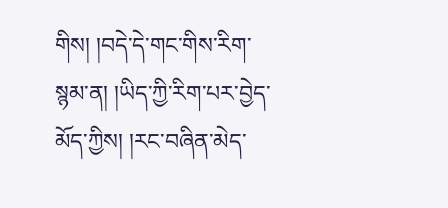གིས། །བདེ་དེ་གང་གིས་རིག་སྙམ་ན། །ཡིད་ཀྱི་རིག་པར་བྱེད་མོད་ཀྱིས། །རང་བཞིན་མེད་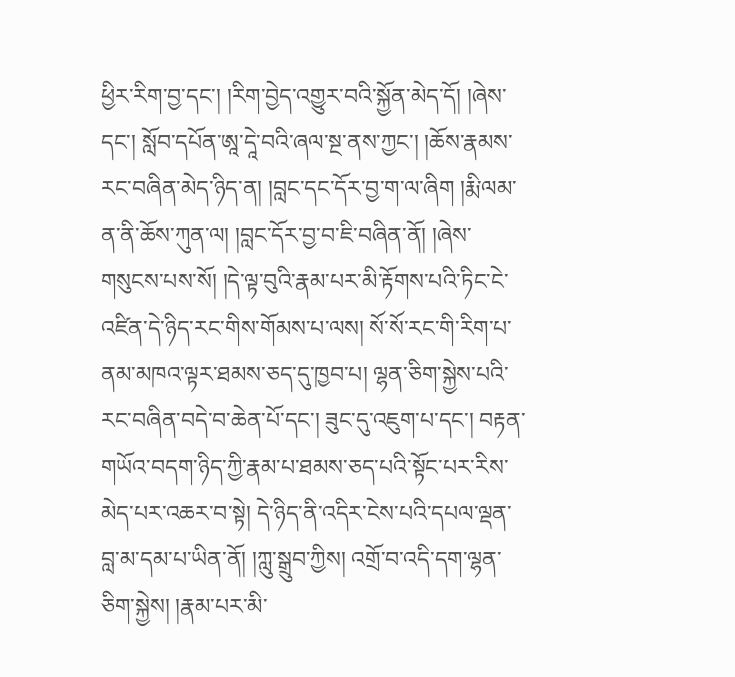ཕྱིར་རིག་བྱ་དང་། །རིག་བྱེད་འགྱུར་བའི་སྐྱོན་མེད་དོ། །ཞེས་དང་། སློབ་དཔོན་ཨཱ་དཱེ་བའི་ཞལ་སྔ་ནས་ཀྱང་། །ཆོས་རྣམས་རང་བཞིན་མེད་ཉིད་ན། །བླང་དང་དོར་བྱ་ག་ལ་ཞིག །རྨི་ལམ་ན་ནི་ཆོས་ཀུན་ལ། །བླང་དོར་བྱ་བ་ཇི་བཞིན་ནོ། །ཞེས་གསུངས་པས་སོ། །དེ་ལྟ་བུའི་རྣམ་པར་མི་རྟོགས་པའི་ཏིང་ངེ་འཛིན་དེ་ཉིད་རང་གིས་གོམས་པ་ལས། སོ་སོ་རང་གི་རིག་པ་ནམ་མཁའ་ལྟར་ཐམས་ཅད་དུ་ཁྱབ་པ། ལྷན་ཅིག་སྐྱེས་པའི་རང་བཞིན་བདེ་བ་ཆེན་པོ་དང་། ཟུང་དུ་འཇུག་པ་དང་། བརྟན་གཡོའ་བདག་ཉིད་ཀྱི་རྣམ་པ་ཐམས་ཅད་པའི་སྟོང་པར་རིས་མེད་པར་འཆར་བ་སྟེ། དེ་ཉིད་ནི་འདིར་ངེས་པའི་དཔལ་ལྡན་བླ་མ་དམ་པ་ཡིན་ནོ། །ཀླུ་སྒྲུབ་ཀྱིས། འགྲོ་བ་འདི་དག་ལྷན་ཅིག་སྐྱེས། །རྣམ་པར་མི་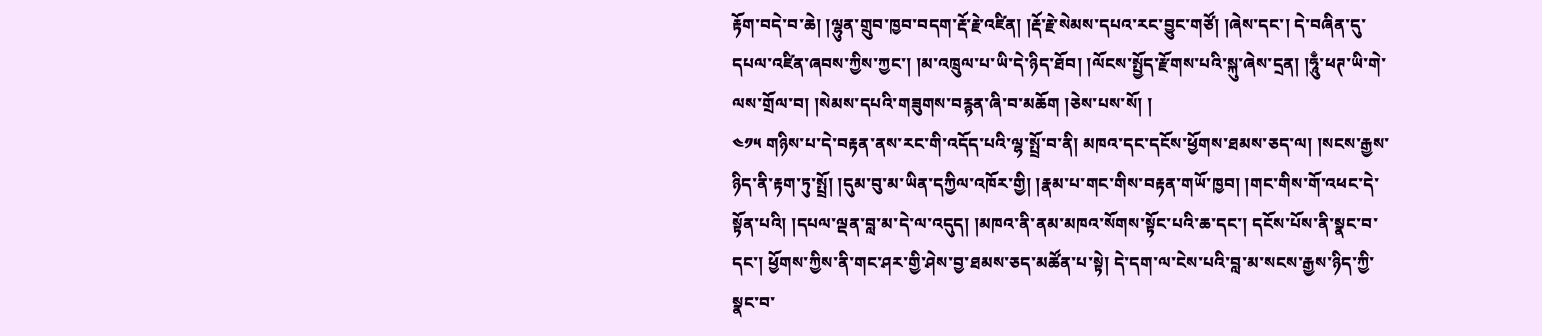རྟོག་བདེ་བ་ཆེ། །ལྷུན་གྲུབ་ཁྱབ་བདག་རྡོ་རྗེ་འཛིན། །རྡོ་རྗེ་སེམས་དཔའ་རང་བྱུང་གཙོ། །ཞེས་དང་། དེ་བཞིན་དུ་དཔལ་འཛིན་ཞབས་ཀྱིས་ཀྱང་། །མ་འཁྲུལ་པ་ཡི་དེ་ཉིད་ཐོབ། །ལོངས་སྤྱོད་རྫོགས་པའི་སྐུ་ཞེས་དྲན། །ཧཱུྃ་ཕཊ་ཡི་གེ་ལས་གྲོལ་བ། །སེམས་དཔའི་གཟུགས་བརྙན་ཞི་བ་མཆོག །ཅེས་པས་སོ། །
༤༡༥ གཉིས་པ་དེ་བརྟན་ནས་རང་གི་འདོད་པའི་ལྷ་སྤྲོ་བ་ནི། མཁའ་དང་དངོས་ཕྱོགས་ཐམས་ཅད་ལ། །སངས་རྒྱས་ཉིད་ནི་རྟག་ཏུ་སྤྲོ། །དུམ་བུ་མ་ཡིན་དཀྱིལ་འཁོར་གྱི། །རྣམ་པ་གང་གིས་བརྟན་གཡོ་ཁྱབ། །གང་གིས་གོ་འཕང་དེ་སྟོན་པའི། །དཔལ་ལྡན་བླ་མ་དེ་ལ་འདུད། །མཁའ་ནི་ནམ་མཁའ་སོགས་སྟོང་པའི་ཆ་དང་། དངོས་པོས་ནི་སྣང་བ་དང་། ཕྱོགས་ཀྱིས་ནི་གང་ཤར་གྱི་ཤེས་བྱ་ཐམས་ཅད་མཚོན་པ་སྟེ། དེ་དག་ལ་ངེས་པའི་བླ་མ་སངས་རྒྱས་ཉིད་ཀྱི་སྣང་བ་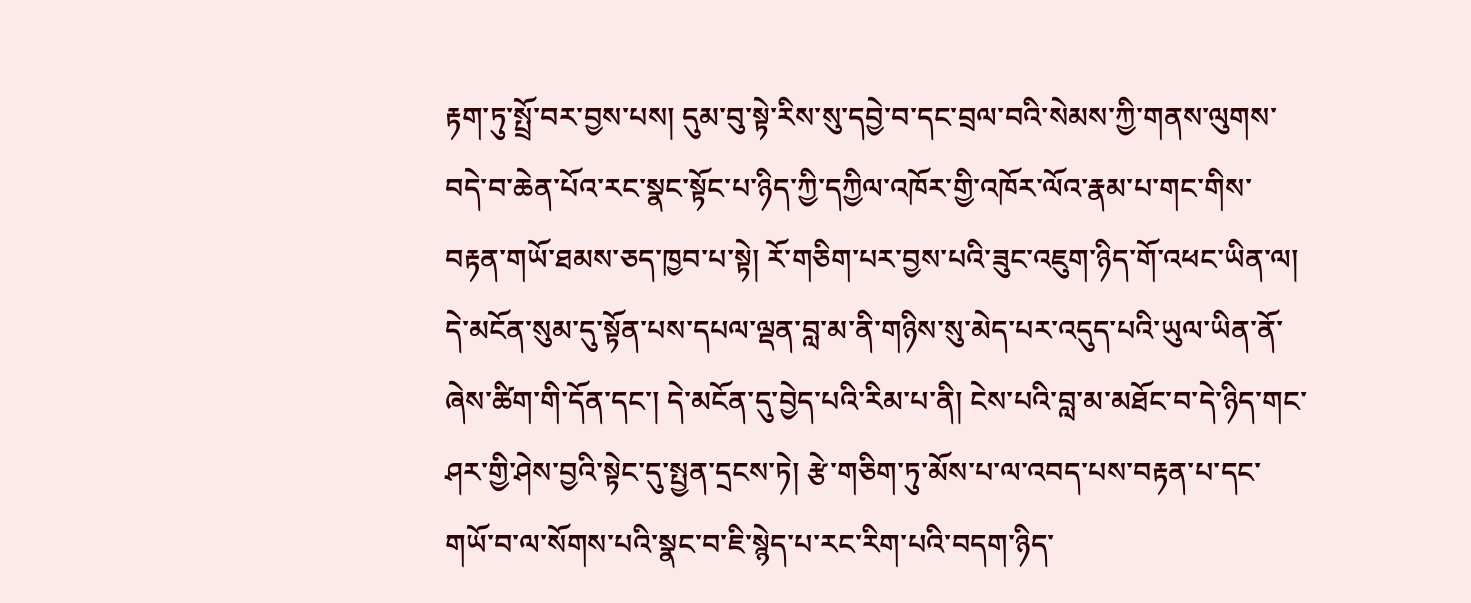རྟག་ཏུ་སྤྲོ་བར་བྱས་པས། དུམ་བུ་སྟེ་རིས་སུ་དབྱེ་བ་དང་བྲལ་བའི་སེམས་ཀྱི་གནས་ལུགས་བདེ་བ་ཆེན་པོའ་རང་སྣང་སྟོང་པ་ཉིད་ཀྱི་དཀྱིལ་འཁོར་གྱི་འཁོར་ལོའ་རྣམ་པ་གང་གིས་བརྟན་གཡོ་ཐམས་ཅད་ཁྱབ་པ་སྟེ། རོ་གཅིག་པར་བྱས་པའི་ཟུང་འཇུག་ཉིད་གོ་འཕང་ཡིན་ལ། དེ་མངོན་སུམ་དུ་སྟོན་པས་དཔལ་ལྡན་བླ་མ་ནི་གཉིས་སུ་མེད་པར་འདུད་པའི་ཡུལ་ཡིན་ནོ་ཞེས་ཚིག་གི་དོན་དང་། དེ་མངོན་དུ་བྱེད་པའི་རིམ་པ་ནི། ངེས་པའི་བླ་མ་མཐོང་བ་དེ་ཉིད་གང་ཤར་གྱི་ཤེས་བྱའི་སྟེང་དུ་སྤྱན་དྲངས་ཏེ། རྩེ་གཅིག་ཏུ་མོས་པ་ལ་འབད་པས་བརྟན་པ་དང་གཡོ་བ་ལ་སོགས་པའི་སྣང་བ་ཇི་སྙེད་པ་རང་རིག་པའི་བདག་ཉིད་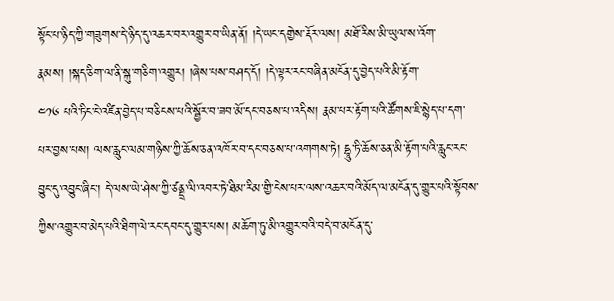སྟོང་པ་ཉིད་ཀྱི་གཟུགས་དེ་ཉིད་དུ་འཆར་བར་འགྱུར་བ་ཡིན་ནོ། །དེ་ཡང་དགྱེས་རྡོར་ལས། མཐོ་རིས་མི་ཡུལ་ས་འོག་རྣམས། །སྐད་ཅིག་ལ་ནི་སྐུ་གཅིག་འགྱུར། །ཞེས་པས་བཤད་དོ། །དེ་ལྟར་རང་བཞིན་མངོན་དུ་བྱེད་པའི་མི་རྟོག་
༤༡༦ པའི་ཏིང་ངེ་འཛིན་བྱེད་པ་བཅིངས་པའི་སྦྱོར་བ་ཟབ་མོ་དང་བཅས་པ་འདིས། རྣམ་པར་རྟོག་པའི་ཚོགས་ཇི་སྙེད་པ་དག་པར་བྱས་པས། ལས་རླུང་ལམ་གཉིས་ཀྱི་ཆོས་ཅན་འཁོར་བ་དང་བཅས་པ་འགགས་ཏེ། དྷཱུ་ཏི་ཆོས་ཅན་མི་རྟོག་པའི་རླུང་རང་བྱུང་དུ་འབྱུང་ཞིང་། དེ་ལས་ཡེ་ཤེས་ཀྱི་ཙནྡྲ་ལི་འབར་ཏེ་ཐིམ་རིམ་གྱི་ངེས་པར་ལས་འཆར་བའི་མོད་ལ་མངོན་དུ་གྱུར་པའི་སྟོབས་ཀྱིས་འགྱུར་བ་མེད་པའི་ཐིག་ལེ་རང་དབང་དུ་གྱུར་པས། མཆོག་ཏུ་མི་འགྱུར་བའི་བདེ་བ་མངོན་དུ་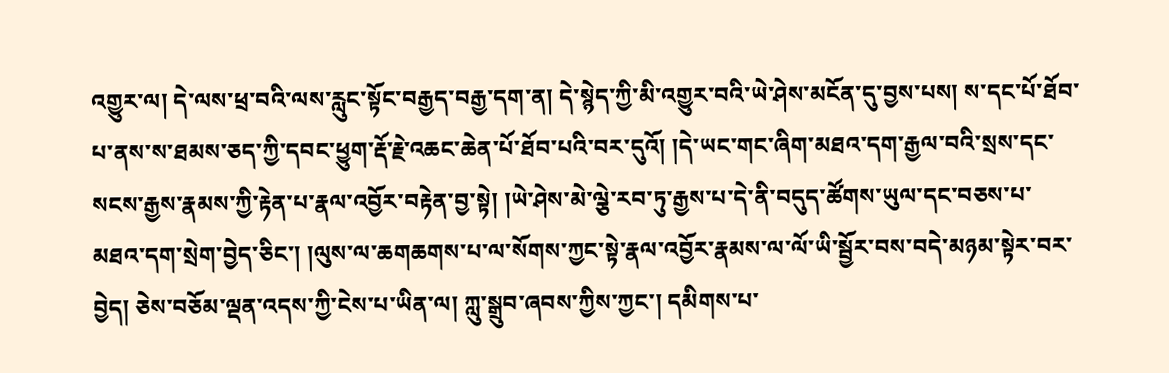འགྱུར་ལ། དེ་ལས་ཕྲ་བའི་ལས་རླུང་སྟོང་བརྒྱད་བརྒྱ་དག་ན། དེ་སྙེད་ཀྱི་མི་འགྱུར་བའི་ཡེ་ཤེས་མངོན་དུ་བྱས་པས། ས་དང་པོ་ཐོབ་པ་ནས་ས་ཐམས་ཅད་ཀྱི་དབང་ཕྱུག་རྡོ་རྗེ་འཆང་ཆེན་པོ་ཐོབ་པའི་བར་དུའོ། །དེ་ཡང་གང་ཞིག་མཐའ་དག་རྒྱལ་བའི་སྲས་དང་སངས་རྒྱས་རྣམས་ཀྱི་རྟེན་པ་རྣལ་འབྱོར་བརྟེན་བྱ་སྟེ། །ཡེ་ཤེས་མེ་ལྕེ་རབ་ཏུ་རྒྱས་པ་དེ་ནི་བདུད་ཚོགས་ཡུལ་དང་བཅས་པ་མཐའ་དག་སྲེག་བྱེད་ཅིང་། །ལུས་ལ་ཆགཆགས་པ་ལ་སོགས་ཀྱང་སྟེ་རྣལ་འབྱོར་རྣམས་ལ་ལོ་ཡི་སྦྱོར་བས་བདེ་མཉམ་སྟེར་བར་བྱེད། ཅེས་བཅོམ་ལྡན་འདས་ཀྱི་ངེས་པ་ཡིན་ལ། ཀླུ་སྒྲུབ་ཞབས་ཀྱིས་ཀྱང་། དམིགས་པ་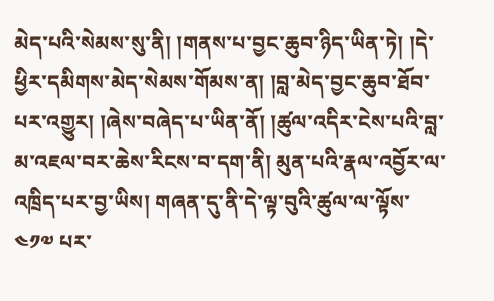མེད་པའི་སེམས་སུ་ནི། །གནས་པ་བྱང་ཆུབ་ཉིད་ཡིན་ཏེ། །དེ་ཕྱིར་དམིགས་མེད་སེམས་གོམས་ན། །བླ་མེད་བྱང་ཆུབ་ཐོབ་པར་འགྱུར། །ཞེས་བཞེད་པ་ཡིན་ནོ། །ཚུལ་འདིར་ངེས་པའི་བླ་མ་འཇལ་བར་ཆེས་རིངས་བ་དག་ནི། མུན་པའི་རྣལ་འབྱོར་ལ་འཁྲིད་པར་བྱ་ཡིས། གཞན་དུ་ནི་དེ་ལྟ་བུའི་ཚུལ་ལ་ལྟོས་
༤༡༧ པར་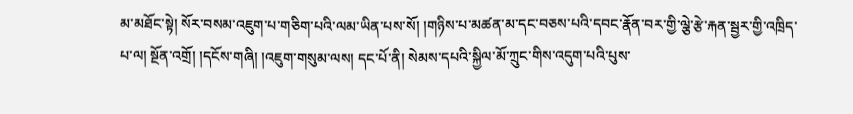མ་མཐོང་སྟེ། སོར་བསམ་འཇུག་པ་གཅིག་པའི་ལམ་ཡིན་པས་སོ། །གཉིས་པ་མཚན་མ་དང་བཅས་པའི་དབང་རྣོན་བར་གྱི་ལྕེ་རྩེ་རྐན་སྦྱར་གྱི་འཁྲིད་པ་ལ། སྔོན་འགྲོ། །དངོས་གཞི། །འཇུག་གསུམ་ལས། དང་པོ་ནི། སེམས་དཔའི་སྐྱིལ་མོ་ཀྲུང་གིས་འདུག་པའི་པུས་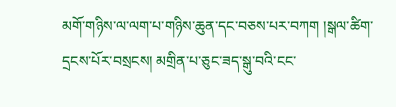མགོ་གཉིས་ལ་ལག་པ་གཉིས་ཆུན་དང་བཅས་པར་བཀག །སྒལ་ཚིག་དྲངས་པོར་བསྲངས། མགྲིན་པ་ཅུང་ཟད་སྒུ་བའི་ངང་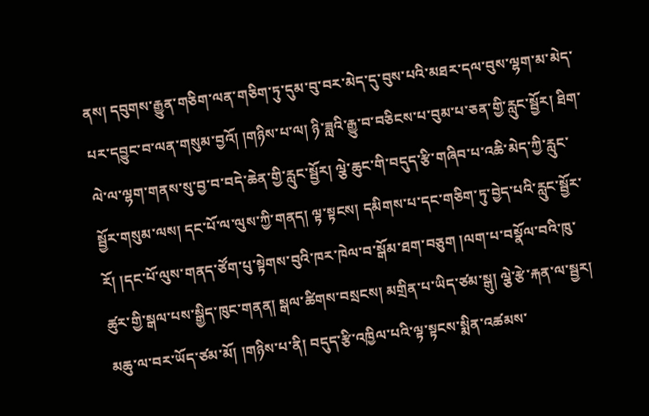ནས། དབུགས་རྒྱུན་གཅིག་ལན་གཅིག་ཏུ་དུམ་བུ་བར་མེད་དུ་བུས་པའི་མཐར་དལ་བུས་ལྷག་མ་མེད་པར་དབྱུང་བ་ལན་གསུམ་བྱའོ། །གཉིས་པ་ལ། ཉི་ཟླའི་རྒྱུ་བ་བཅིངས་པ་བུམ་པ་ཅན་གྱི་རླུང་སྦྱོར། ཐིག་ལེ་ལ་ལྷག་གནས་སུ་བྱ་བ་བདེ་ཆེན་གྱི་རླུང་སྦྱོར། ལྕེ་ཆུང་གི་བདུད་རྩི་གཞིབ་པ་འཆི་མེད་ཀྱི་རླུང་སྦྱོར་གསུམ་ལས། དང་པོ་ལ་ལུས་ཀྱི་གནད། ལྟ་སྟངས། དམིགས་པ་དང་གཅིག་ཏུ་བྱེད་པའི་རླུང་སྦྱོར་རོ། །དང་པོ་ལུས་གནད་ཙོག་པུ་སྟེགས་བུའི་ཁར་ཁེལ་བ་སྒོམ་ཐག་བཅུག །ལག་པ་བསྣོལ་བའི་ཁུ་ཚུར་གྱི་སྒལ་པས་སྒྱིད་ཁུང་གནན། སྒལ་ཚིགས་བསྲངས། མགྲིན་པ་ཡིད་ཙམ་སྒུ། ལྕེ་རྩེ་རྐན་ལ་སྦྱར། མཆུ་ལ་བར་ཡོད་ཙམ་མོ། །གཉིས་པ་ནི། བདུད་རྩི་འཁྱིལ་པའི་ལྟ་སྟངས་སྨིན་འཚམས་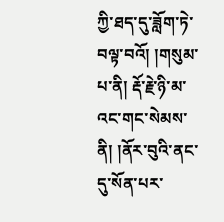ཀྱི་ཐད་དུ་ཟློག་ཏེ་བལྟ་བའོ། །གསུམ་པ་ནི། རྡོ་རྗེ་ཉི་མ་འང་གང་སེམས་ནི། །ནོར་བུའི་ནང་དུ་སོན་པར་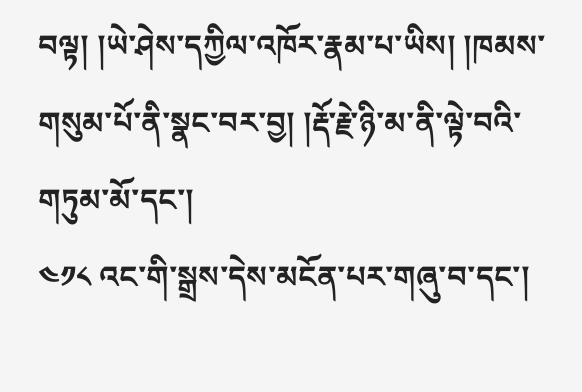བལྟ། །ཡེ་ཤེས་དཀྱིལ་འཁོར་རྣམ་པ་ཡིས། །ཁམས་གསུམ་པོ་ནི་སྣང་བར་བྱ། །རྡོ་རྗེ་ཉི་མ་ནི་ལྟེ་བའི་གཏུམ་མོ་དང་།
༤༡༨ འང་གི་སྒྲས་དེས་མངོན་པར་གཞུ་བ་དང་།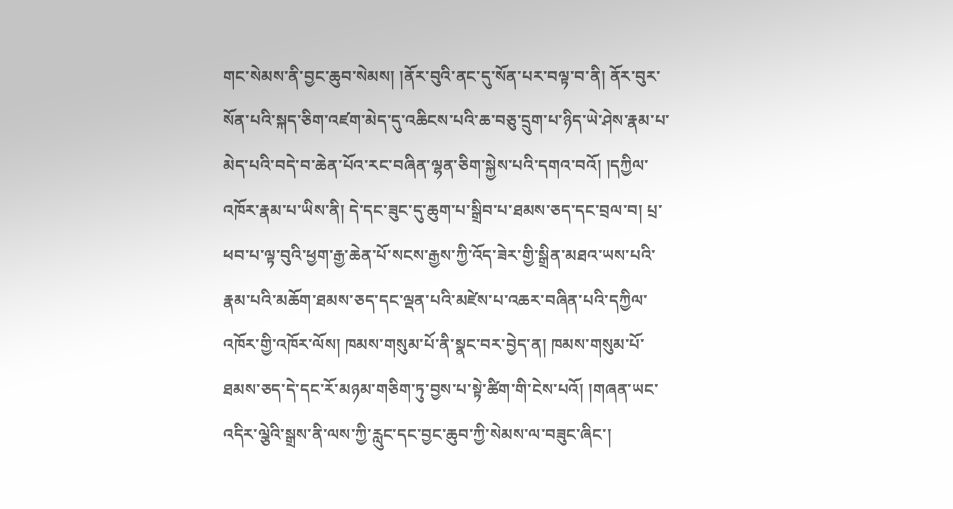གང་སེམས་ནི་བྱང་ཆུབ་སེམས། །ནོར་བུའི་ནང་དུ་སོན་པར་བལྟ་བ་ནི། ནོར་བུར་སོན་པའི་སྐད་ཅིག་འཛག་མེད་དུ་འཆིངས་པའི་ཆ་བཅུ་དྲུག་པ་ཉིད་ཡེ་ཤེས་རྣམ་པ་མེད་པའི་བདེ་བ་ཆེན་པོའ་རང་བཞིན་ལྷན་ཅིག་སྐྱེས་པའི་དགའ་བའོ། །དཀྱིལ་འཁོར་རྣམ་པ་ཡིས་ནི། དེ་དང་ཟུང་དུ་ཆུག་པ་སྒྲིབ་པ་ཐམས་ཅད་དང་བྲལ་བ། པྲ་ཕབ་པ་ལྟ་བུའི་ཕྱག་རྒྱ་ཆེན་པོ་སངས་རྒྱས་ཀྱི་འོད་ཟེར་གྱི་སྒྲིན་མཐའ་ཡས་པའི་རྣམ་པའི་མཆོག་ཐམས་ཅད་དང་ལྡན་པའི་མཛེས་པ་འཆར་བཞིན་པའི་དཀྱིལ་འཁོར་གྱི་འཁོར་ལོས། ཁམས་གསུམ་པོ་ནི་སྣང་བར་བྱེད་ན། ཁམས་གསུམ་པོ་ཐམས་ཅད་དེ་དང་རོ་མཉམ་གཅིག་ཏུ་བྱས་པ་སྟེ་ཚིག་གི་ངེས་པའོ། །གཞན་ཡང་འདིར་ལྕེའི་སྒྲས་ནི་ལས་ཀྱི་རླུང་དང་བྱང་ཆུབ་ཀྱི་སེམས་ལ་བཟུང་ཞིང་།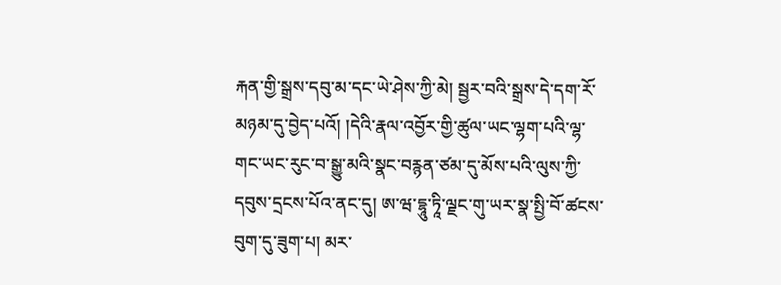རྐན་གྱི་སྒྲས་དབུ་མ་དང་ཡེ་ཤེས་ཀྱི་མེ། སྦྱར་བའི་སྒྲས་དེ་དག་རོ་མཉམ་དུ་བྱེད་པའོ། །དེའི་རྣལ་འབྱོར་གྱི་ཚུལ་ཡང་ལྷག་པའི་ལྷ་གང་ཡང་རུང་བ་སྒྱུ་མའི་སྣང་བརྙན་ཙམ་དུ་མོས་པའི་ལུས་ཀྱི་དབུས་དྲངས་པོའ་ནང་དུ། ཨ་ཝ་དྷཱུ་ཏཱི་ལྗང་གུ་ཡར་སྣ་སྤྱི་བོ་ཚངས་བུག་དུ་ཟུག་པ། མར་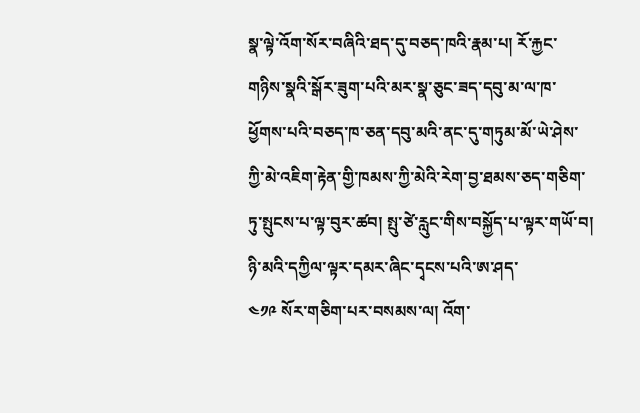སྣ་ལྟེ་འོག་སོར་བཞིའི་ཐད་དུ་བཅད་ཁའི་རྣམ་པ། རོ་རྐྱང་གཉིས་སྣའི་སྒོར་ཟུག་པའི་མར་སྣ་ཅུང་ཟད་དབུ་མ་ལ་ཁ་ཕྱོགས་པའི་བཅད་ཁ་ཅན་དབུ་མའི་ནང་དུ་གཏུམ་མོ་ཡེ་ཤེས་ཀྱི་མེ་འཇིག་རྟེན་གྱི་ཁམས་ཀྱི་མེའི་རེག་བྱ་ཐམས་ཅད་གཅིག་ཏུ་སྤུངས་པ་ལྟ་བུར་ཚབ། སྤུ་ཙེ་རླུང་གིས་བསྐྱོད་པ་ལྟར་གཡོ་བ། ཉི་མའི་དཀྱིལ་ལྟར་དམར་ཞིང་དྭངས་པའི་ཨ་ཤད་
༤༡༩ སོར་གཅིག་པར་བསམས་ལ། འོག་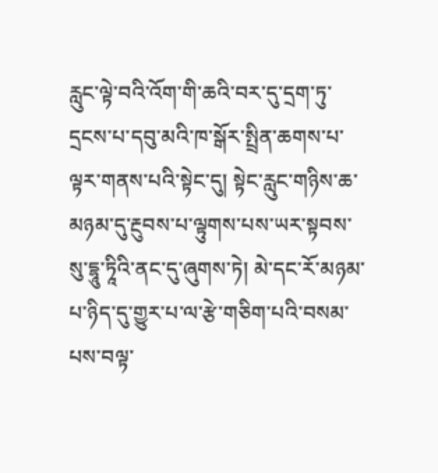རླུང་ལྟེ་བའི་འོག་གི་ཆའི་བར་དུ་དྲག་ཏུ་དྲངས་པ་དབུ་མའི་ཁ་སྒོར་སྤྲིན་ཆགས་པ་ལྟར་གནས་པའི་སྟེང་དུ། སྟེང་རླུང་གཉིས་ཆ་མཉམ་དུ་རྔུབས་པ་ལྟུགས་པས་ཡར་སྟབས་སུ་དྷཱུ་ཏཱིའི་ནང་དུ་ཞུགས་ཏེ། མེ་དང་རོ་མཉམ་པ་ཉིད་དུ་གྱུར་པ་ལ་རྩེ་གཅིག་པའི་བསམ་པས་བལྟ་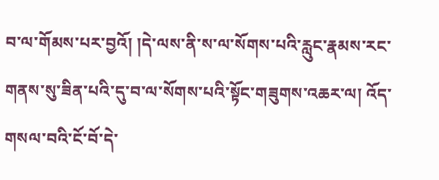བ་ལ་གོམས་པར་བྱའོ། །དེ་ལས་ནི་ས་ལ་སོགས་པའི་རླུང་རྣམས་རང་གནས་སུ་ཟིན་པའི་དུ་བ་ལ་སོགས་པའི་སྟོང་གཟུགས་འཆར་ལ། འོད་གསལ་བའི་ངོ་བོ་དེ་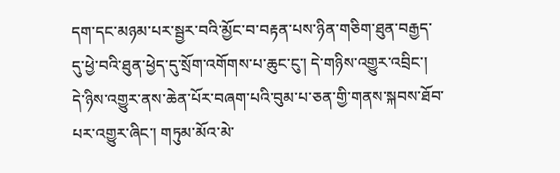དག་དང་མཉམ་པར་སྦྱར་བའི་མྱོང་བ་བརྟན་པས་ཉིན་གཅིག་ཐུན་བརྒྱད་དུ་ཕྱེ་བའི་ཐུན་ཕྱེད་དུ་སྲོག་འགོགས་པ་ཆུང་ངུ་། དེ་གཉིས་འགྱུར་འབྲིང་། དེ་ཉིས་འགྱུར་ནས་ཆེན་པོར་བཞག་པའི་བུམ་པ་ཅན་གྱི་གནས་སྐབས་ཐོབ་པར་འགྱུར་ཞིང་། གཏུམ་མོའ་མེ་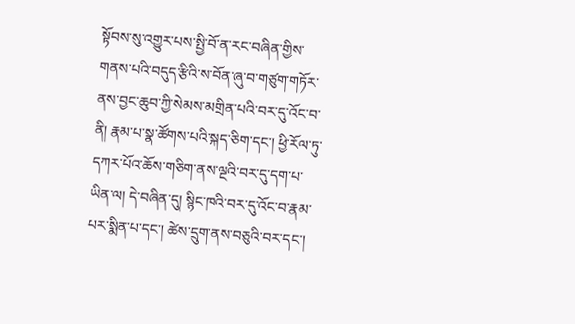སྟོབས་སུ་འགྱུར་པས་སྤྱི་བོ་ན་རང་བཞིན་གྱིས་གནས་པའི་བདུད་རྩིའི་ས་བོན་ཞུ་བ་གཙུག་གཏོར་ནས་བྱང་ཆུབ་ཀྱི་སེམས་མགྲིན་པའི་བར་དུ་འོང་བ་ནི། རྣམ་པ་སྣ་ཚོགས་པའི་སྐད་ཅིག་དང་། ཕྱི་རོལ་ཏུ་དཀར་པོའ་ཆོས་གཅིག་ནས་ལྔའི་བར་དུ་དག་པ་ཡིན་ལ། དེ་བཞིན་དུ། སྙིང་ཁའི་བར་དུ་འོང་བ་རྣམ་པར་སྨིན་པ་དང་། ཚེས་དྲུག་ནས་བཅུའི་བར་དང་།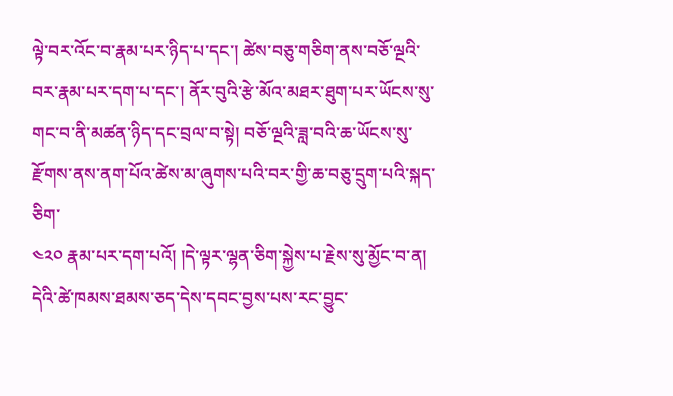ལྟེ་བར་འོང་བ་རྣམ་པར་ཉིད་པ་དང་། ཚེས་བཅུ་གཅིག་ནས་བཅོ་ལྔའི་བར་རྣམ་པར་དག་པ་དང་། ནོར་བུའི་རྩེ་མོའ་མཐར་ཐུག་པར་ཡོངས་སུ་གང་བ་ནི་མཚན་ཉིད་དང་བྲལ་བ་སྟེ། བཅོ་ལྔའི་ཟླ་བའི་ཆ་ཡོངས་སུ་རྫོགས་ནས་ནག་པོའ་ཚེས་མ་ཞུགས་པའི་བར་གྱི་ཆ་བཅུ་དྲུག་པའི་སྐད་ཅིག་
༤༢༠ རྣམ་པར་དག་པའོ། །དེ་ལྟར་ལྷན་ཅིག་སྐྱེས་པ་རྗེས་སུ་མྱོང་བ་ན། དེའི་ཚེ་ཁམས་ཐམས་ཅད་དེས་དབང་བྱས་པས་རང་བྱུང་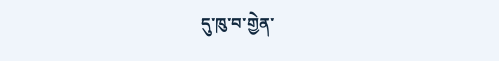དུ་ཁུ་བ་གྱེན་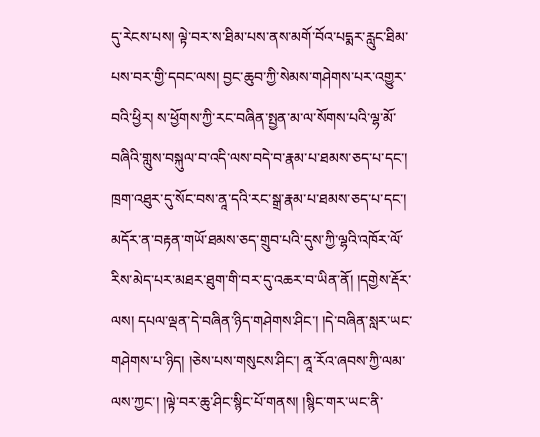དུ་རེངས་པས། ལྟེ་བར་ས་ཐིམ་པས་ནས་མགོ་བོའ་པདྨར་རླུང་ཐིམ་པས་བར་གྱི་དབང་ལས། བྱང་ཆུབ་ཀྱི་སེམས་གཤེགས་པར་འགྱུར་བའི་ཕྱིར། ས་ཕྱོགས་ཀྱི་རང་བཞིན་སྤྱན་མ་ལ་སོགས་པའི་ལྷ་མོ་བཞིའི་གླུས་བསྐུལ་བ་འདི་ལས་བདེ་བ་རྣམ་པ་ཐམས་ཅད་པ་དང་། ཁྲག་འཐུར་དུ་སོང་བས་ནཱ་དའི་རང་སྒྲ་རྣམ་པ་ཐམས་ཅད་པ་དང་། མདོར་ན་བརྟན་གཡོ་ཐམས་ཅད་གྲུབ་པའི་དུས་ཀྱི་ལྷའི་འཁོར་ལོ་རིས་མེད་པར་མཐར་ཐུག་གི་བར་དུ་འཆར་བ་ཡིན་ནོ། །དགྱེས་རྡོར་ལས། དཔལ་ལྡན་དེ་བཞིན་ཉིད་གཤེགས་ཤིང་། །དེ་བཞིན་སླར་ཡང་གཤེགས་པ་ཉིད། །ཅེས་པས་གསུངས་ཤིང་། ནཱ་རོའ་ཞབས་ཀྱི་ལམ་ལས་ཀྱང་། །ལྟེ་བར་ཆུ་ཤིང་སྙིང་པོ་གནས། །སྙིང་གར་ཡང་ནི་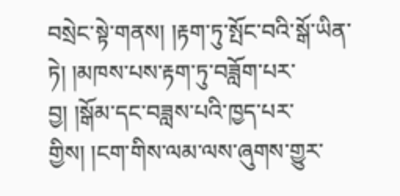བསྲེང་སྟེ་གནས། །རྟག་ཏུ་སྤོང་བའི་སྒོ་ཡིན་ཏེ། །མཁས་པས་རྟག་ཏུ་བཟློག་པར་བྱ། །སྒོམ་དང་བཟླས་པའི་ཁྱད་པར་གྱིས། །ངག་གིས་ལམ་ལས་ཞུགས་གྱུར་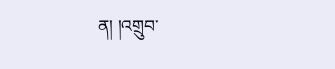ན། །འགྲུབ་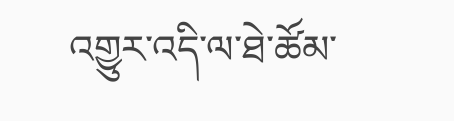འགྱུར་འདི་ལ་ཐེ་ཚོམ་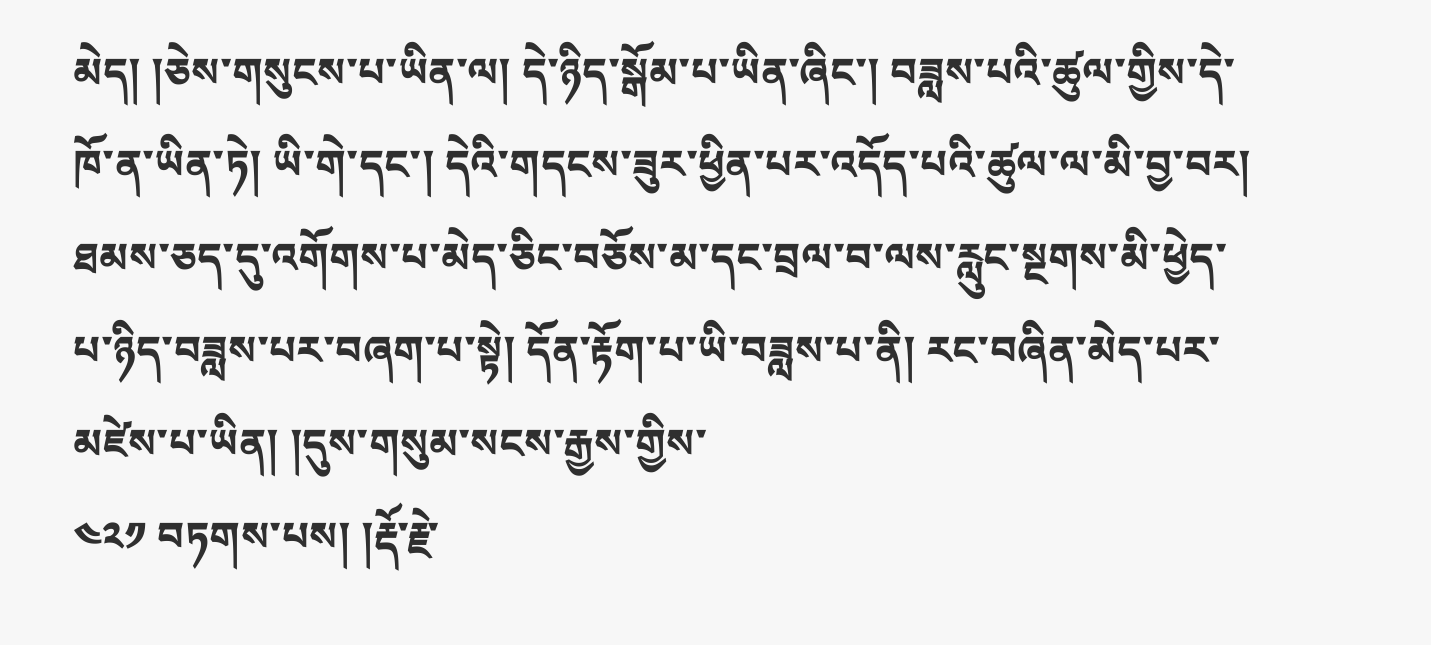མེད། །ཅེས་གསུངས་པ་ཡིན་ལ། དེ་ཉིད་སྒོམ་པ་ཡིན་ཞིང་། བཟླས་པའི་ཚུལ་གྱིས་དེ་ཁོ་ན་ཡིན་ཏེ། ཡི་གེ་དང་། དེའི་གདངས་ཟུར་ཕྱིན་པར་འདོད་པའི་ཚུལ་ལ་མི་བྱ་བར། ཐམས་ཅད་དུ་འགོགས་པ་མེད་ཅིང་བཅོས་མ་དང་བྲལ་བ་ལས་རླུང་སྔགས་མི་ཕྱེད་པ་ཉིད་བཟླས་པར་བཞག་པ་སྟེ། དོན་རྟོག་པ་ཡི་བཟླས་པ་ནི། རང་བཞིན་མེད་པར་མཛེས་པ་ཡིན། །དུས་གསུམ་སངས་རྒྱས་གྱིས་
༤༢༡ བཏགས་པས། །རྡོ་རྗེ་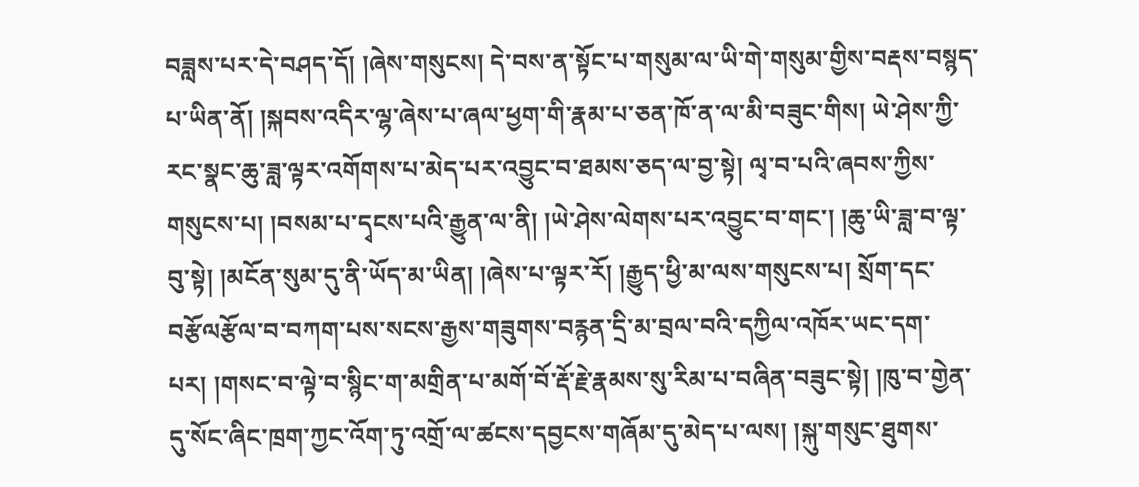བཟླས་པར་དེ་བཤད་དོ། །ཞེས་གསུངས། དེ་བས་ན་སྟོང་པ་གསུམ་ལ་ཡི་གེ་གསུམ་གྱིས་བརྡས་བསྙད་པ་ཡིན་ནོ། །སྐབས་འདིར་ལྷ་ཞེས་པ་ཞལ་ཕྱག་གི་རྣམ་པ་ཅན་ཁོ་ན་ལ་མི་བཟུང་གིས། ཡེ་ཤེས་ཀྱི་རང་སྣང་ཆུ་ཟླ་ལྟར་འགོགས་པ་མེད་པར་འབྱུང་བ་ཐམས་ཅད་ལ་བྱ་སྟེ། ལྭ་བ་པའི་ཞབས་ཀྱིས་གསུངས་པ། །བསམ་པ་དྭངས་པའི་རྒྱུན་ལ་ནི། །ཡེ་ཤེས་ལེགས་པར་འབྱུང་བ་གང་། །ཆུ་ཡི་ཟླ་བ་ལྟ་བུ་སྟེ། །མངོན་སུམ་དུ་ནི་ཡོད་མ་ཡིན། །ཞེས་པ་ལྟར་རོ། །རྒྱུད་ཕྱི་མ་ལས་གསུངས་པ། སྲོག་དང་བརྩོལརྩོལ་བ་བཀག་པས་སངས་རྒྱས་གཟུགས་བརྙན་དྲི་མ་བྲལ་བའི་དཀྱིལ་འཁོར་ཡང་དག་པར། །གསང་བ་ལྟེ་བ་སྙིང་ག་མགྲིན་པ་མགོ་བོ་རྡོ་རྗེ་རྣམས་སུ་རིམ་པ་བཞིན་བཟུང་སྟེ། །ཁུ་བ་གྱེན་དུ་སོང་ཞིང་ཁྲག་ཀྱང་འོག་ཏུ་འགྲོ་ལ་ཚངས་དབྱངས་གཞོམ་དུ་མེད་པ་ལས། །སྐུ་གསུང་ཐུགས་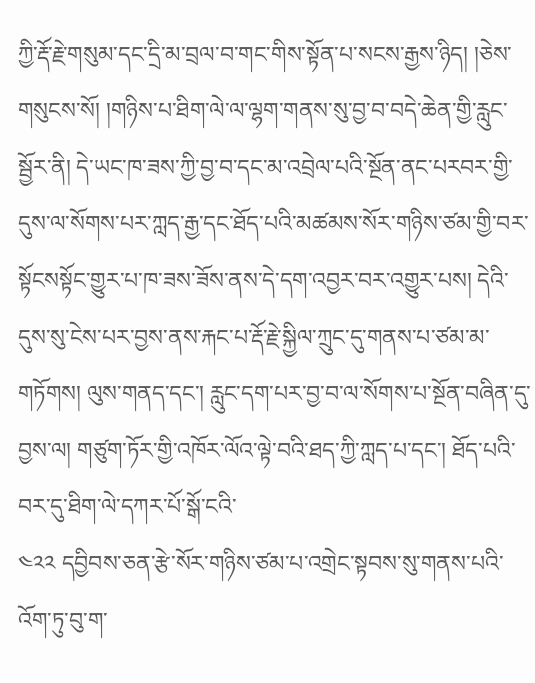ཀྱི་རྡོ་རྗེ་གསུམ་དང་དྲི་མ་བྲལ་བ་གང་གིས་སྟོན་པ་སངས་རྒྱས་ཉིད། །ཅེས་གསུངས་སོ། །གཉིས་པ་ཐིག་ལེ་ལ་ལྷག་གནས་སུ་བྱ་བ་བདེ་ཆེན་གྱི་རླུང་སྦྱོར་ནི། དེ་ཡང་ཁ་ཟས་ཀྱི་བྱ་བ་དང་མ་འབྲེལ་པའི་སྔོན་ནང་པརབར་གྱི་དུས་ལ་སོགས་པར་ཀླད་རྒྱ་དང་ཐོད་པའི་མཚམས་སོར་གཉིས་ཙམ་གྱི་བར་སྟོངསསྟོང་གྱུར་པ་ཁ་ཟས་ཟོས་ནས་དེ་དག་འབྱར་བར་འགྱུར་པས། དེའི་དུས་སུ་ངེས་པར་བྱས་ནས་རྐང་པ་རྡོ་རྗེ་སྐྱིལ་ཀྲུང་དུ་གནས་པ་ཙམ་མ་གཏོགས། ལུས་གནད་དང་། རླུང་དག་པར་བྱ་བ་ལ་སོགས་པ་སྔོན་བཞིན་དུ་བྱས་ལ། གཙུག་ཏོར་གྱི་འཁོར་ལོའ་ལྟེ་བའི་ཐད་ཀྱི་ཀླད་པ་དང་། ཐོད་པའི་བར་དུ་ཐིག་ལེ་དཀར་པོ་སྒོ་ངའི་
༤༢༢ དབྱིབས་ཅན་རྩེ་སོར་གཉིས་ཙམ་པ་འགྲེང་སྟབས་སུ་གནས་པའི་འོག་ཏུ་བུ་ག་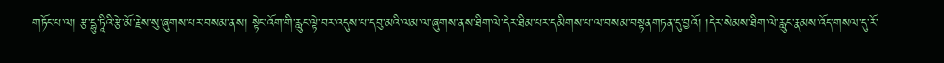གཏོང་པ་ལ། རྩ་དྷུ་ཏཱིའི་རྩེ་མོ་རྗེས་སུ་ཞུགས་པར་བསམ་ནས། སྟེང་འོག་གི་རླུང་ལྟེ་བར་འདུས་པ་དབུ་མའི་ལམ་ལ་ཞུགས་ནས་ཐིག་ལེ་དེར་ཐིམ་པར་དམིགས་པ་ལ་བསམ་བསྟནགཏན་དུ་བྱའོ། །དེར་སེམས་ཐིག་ལེ་རླུང་རྣམས་འོད་གསལ་དུ་རོ་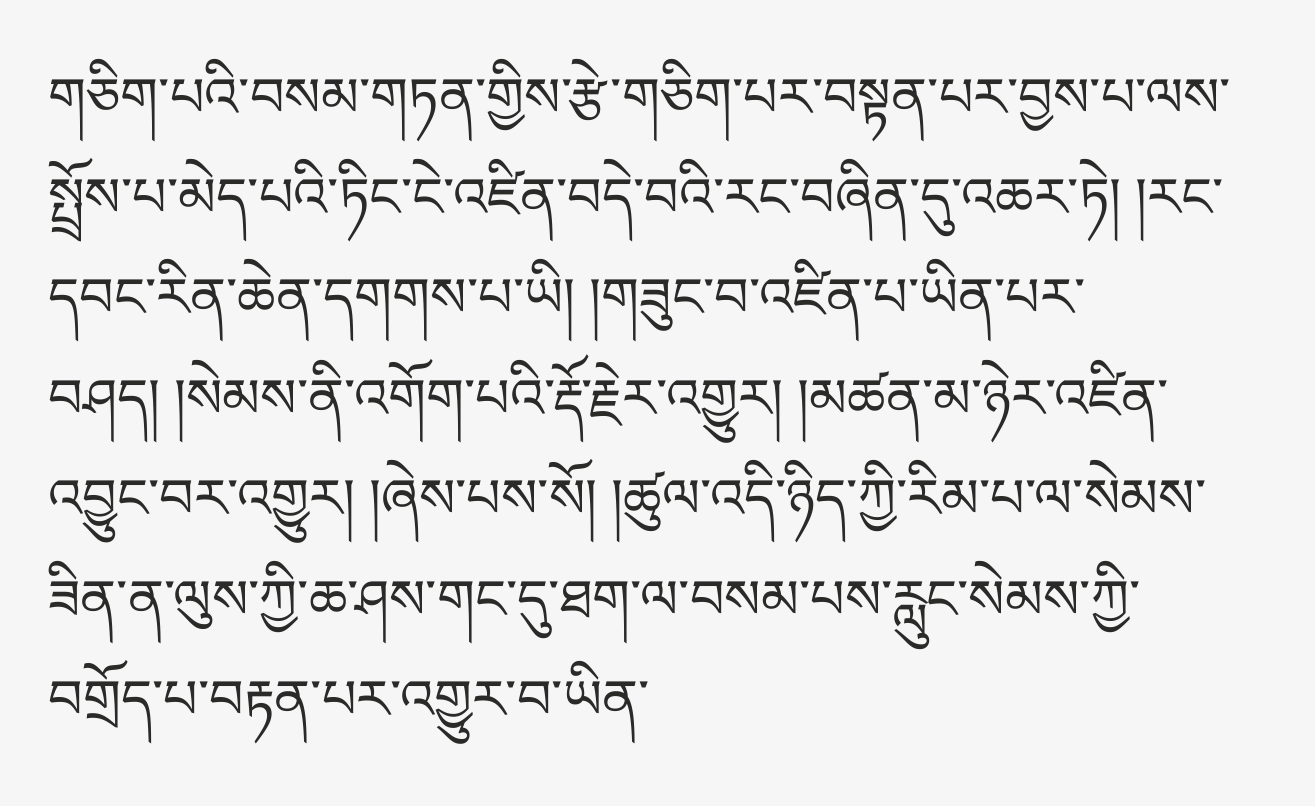གཅིག་པའི་བསམ་གཏན་གྱིས་རྩེ་གཅིག་པར་བསྟན་པར་བྱས་པ་ལས་སྤྲོས་པ་མེད་པའི་ཏིང་ངེ་འཛིན་བདེ་བའི་རང་བཞིན་དུ་འཆར་ཏེ། །རང་དབང་རིན་ཆེན་དགགས་པ་ཡི། །གཟུང་བ་འཛིན་པ་ཡིན་པར་བཤད། །སེམས་ནི་འགོག་པའི་རྡོ་རྗེར་འགྱུར། །མཚན་མ་ཉེར་འཛིན་འབྱུང་བར་འགྱུར། །ཞེས་པས་སོ། །ཚུལ་འདི་ཉིད་ཀྱི་རིམ་པ་ལ་སེམས་ཟིན་ན་ལུས་ཀྱི་ཆ་ཤས་གང་དུ་ཐག་ལ་བསམ་པས་རླུང་སེམས་ཀྱི་བགྲོད་པ་བརྟན་པར་འགྱུར་བ་ཡིན་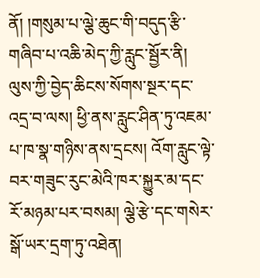ནོ། །གསུམ་པ་ལྕེ་ཆུང་གི་བདུད་རྩི་གཞིབ་པ་འཆི་མེད་ཀྱི་རླུང་སྦྱོར་ནི། ལུས་ཀྱི་བྱེད་ཆིངས་སོགས་སྔར་དང་འདྲ་བ་ལས། ཕྱི་ནས་རླུང་ཤིན་ཏུ་འཇམ་པ་ཁ་སྣ་གཉིས་ནས་དྲངས། འོག་རླུང་ལྟེ་བར་གཟུང་རུང་མེའི་ཁར་སྐྱུར་མ་དང་རོ་མཉམ་པར་བསམ། ལྕེ་རྩེ་དང་གསེར་སྒོ་ཡར་དྲག་ཏུ་འཐེན།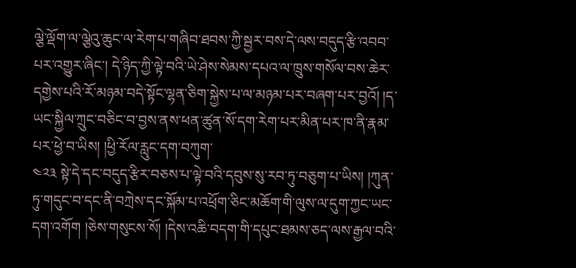ལྕེ་ལྡོག་ལ་ལྕེའུ་ཆུང་ལ་རེག་པ་གཞིབ་ཐབས་ཀྱི་སྦྱར་བས་དེ་ལས་བདུད་རྩི་འབབ་པར་འགྱུར་ཞིང་། དེ་ཉིད་ཀྱི་ལྟེ་བའི་ཡེ་ཤེས་སེམས་དཔའ་ལ་ཁྲུས་གསོལ་བས་ཆེར་དགྱེས་པའི་རོ་མཉམ་བདེ་སྟོང་ལྷན་ཅིག་སྐྱེས་པ་ལ་མཉམ་པར་བཞག་པར་བྱའོ། །ད་ཡང་སྐྱིལ་ཀྲུང་བཅིང་བ་བྱས་ནས་ཕན་ཚུན་སོ་དག་རེག་པར་མིན་པར་ཁ་ནི་རྣམ་པར་ཕྱེ་བ་ཡིས། །ཕྱི་རོལ་རླུང་དག་བཀུག་
༤༢༣ སྟེ་དེ་དང་བདུད་རྩིར་བཅས་པ་ལྟེ་བའི་དབུས་སུ་རབ་ཏུ་བཅུག་པ་ཡིས། །ཀུན་ཏུ་གདུང་བ་དང་ནི་བཀྲེས་དང་སྐོམ་པ་འཕྲོག་ཅིང་མཆོག་གི་ལུས་ལ་དུག་ཀྱང་ཡང་དག་འགོག །ཅེས་གསུངས་སོ། །དེས་འཆི་བདག་གི་དཔུང་ཐམས་ཅད་ལས་རྒྱལ་བའི་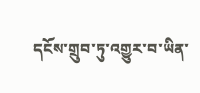དངོས་གྲུབ་ཏུ་འགྱུར་བ་ཡིན་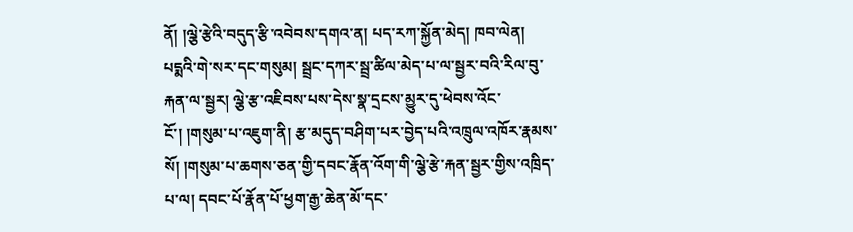ནོ། །ལྕེ་རྩེའི་བདུད་རྩི་འབེབས་དགའ་ན། པད་རཀ་སྐྱོན་མེད། ཁབ་ལེན། པདྨའི་གེ་སར་དང་གསུམ། སྦྲང་དཀར་སྦྲ་ཚིལ་མེད་པ་ལ་སྦྱར་བའི་རིལ་བུ་རྐན་ལ་སྦྱར། ལྕེ་རྩ་འཇིབས་པས་དེས་སྣ་དྲངས་མྱུར་དུ་ཕེབས་འོང་ངོ་། །གསུམ་པ་འཇུག་ནི། རྩ་མདུད་བཤིག་པར་བྱེད་པའི་འཁྲུལ་འཁོར་རྣམས་སོ། །གསུམ་པ་ཆགས་ཅན་གྱི་དབང་རྣོན་འོག་གི་ལྕེ་རྩེ་རྐན་སྦྱར་གྱིས་འཁྲིད་པ་ལ། དབང་པོ་རྣོན་པོ་ཕྱག་རྒྱ་ཆེན་མོ་དང་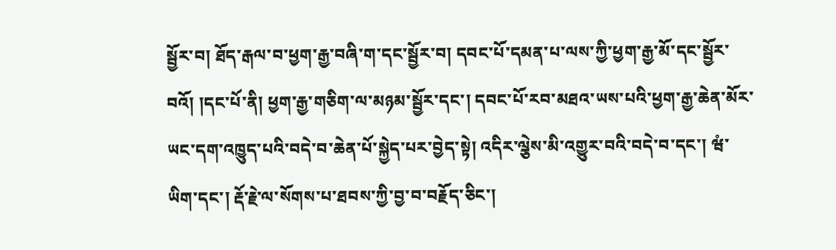སྦྱོར་བ། ཐོད་རྒལ་བ་ཕྱག་རྒྱ་བཞི་ག་དང་སྦྱོར་བ། དབང་པོ་དམན་པ་ལས་ཀྱི་ཕྱག་རྒྱ་མོ་དང་སྦྱོར་བའོ། །དང་པོ་ནི། ཕྱག་རྒྱ་གཅིག་ལ་མཉམ་སྦྱོར་དང་། དབང་པོ་རབ་མཐའ་ཡས་པའི་ཕྱག་རྒྱ་ཆེན་མོར་ཡང་དག་འཁྱུད་པའི་བདེ་བ་ཆེན་པོ་སྐྱེད་པར་བྱེད་སྟེ། འདིར་ལྕེས་མི་འགྱུར་བའི་བདེ་བ་དང་། ཝཾ་ཡིག་དང་། རྡོ་རྗེ་ལ་སོགས་པ་ཐབས་ཀྱི་བྱ་བ་བརྗོད་ཅིང་།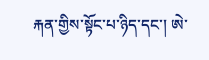རྐན་གྱིས་སྟོང་པ་ཉིད་དང་། ཨེ་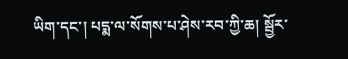ཡིག་དང་། པདྨ་ལ་སོགས་པ་ཤེས་རབ་ཀྱི་ཆ། སྦྱོར་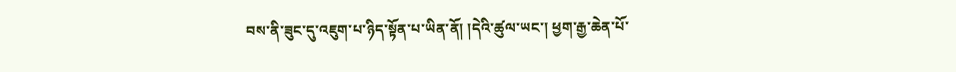བས་ནི་ཟུང་དུ་འཇུག་པ་ཉིད་སྟོན་པ་ཡིན་ནོ། །དེའི་ཚུལ་ཡང་། ཕྱག་རྒྱ་ཆེན་པོ་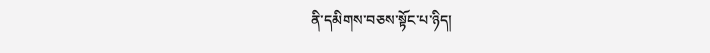ནི་དམིགས་བཅས་སྟོང་པ་ཉིད།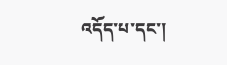འདོད་པ་དང་།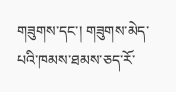གཟུགས་དང་། གཟུགས་མེད་པའི་ཁམས་ཐམས་ཅད་རོ་